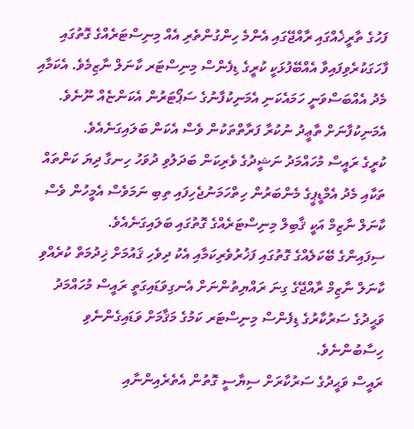ފަހުގެ ތާރީޚެއްގައި ރާއްޖޭގައި އެންމެ ހިންގުންތެރި އެއް މިނިސްޓަރެއްގެ ގޮތުގައި ފާހަގަކުރެވިފައިވާ އެއްބޭފުޅަކީ ކުރީގެ ޑިފެންސް މިނިސްޓަރ ކާނަލް ނާޒިމެވެ. އެކަމާއި މެދު އެއްބަސްވަނީ ހަމައެކަނި އެމަނިކުފާނުގެ ސަޕޯޓަރުން އެކަންޏެއް ނޫނެވެ. އެމަނިކުފާނަށް ތާޢީދު ނުކުރާ ފަރާތްތަކުން ވެސް އެކަން ބަލައިގަނެއެވެ.
ކުރީގެ ރައީސް މުހައްމަދު ނަޝީދުގެ ވެރިކަން ބަދަލުވި ދުވަހު ހިނގާ ދިޔަ ކަންތައް ތަކާއި މެދު އެމްޑީޕީގެ މެންބަރުން ހިތްހަމަނުޖެހިފައި ތިބި ނަމަވެސް އެމީހުން ވެސް ކާނަލް ނާޒިމް އަކީ ޤާބިލް މިނިސްޓަރެއްގެ ގޮތުގައި ބަލައިގަނެއެވެ.
ސިފައިންގެ ބޭކަލެއްގެ ގޮތުގައި ފަޚުރުވެރިކަމާއި އެކު ދިވެހި ޤައުމަށް ޚިދުމަތް ކުރެއްވި ކާނަލް ނާޒިމް ރާއްޖޭގެ ގިނަ ރައްޔިތުންނަށް އެނގިވަޑައިގަތީ ރައީސް މުހައްމަދު ވަޙީދުގެ ސަރުކާރުގެ ޑިފެންސް މިނިސްޓަރ ކަމުގެ މަޤާމަށް ވަޑައިގެންނެވި ހިސާބުންނެވެ.
ރައީސް ވަޙީދުގެ ސަރުކާރަށް ސިޔާސީ ގޮތުން އެތެރެއިންނާއި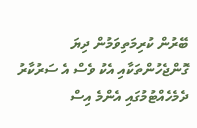ބޭރުން ކުރިމަތިވަމުން ދިޔަ ގޮންޖެހުންތަކާއި އެކު ވެސް އެ ސަރުކާރު ދެމެހެއްޓުމުގައި އެންމެ އިސް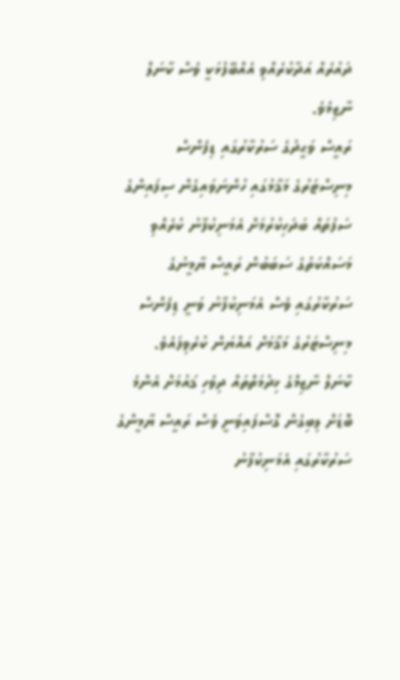ދައުރެއް އަދާކުރެއްވި އެއްބޭފުޅަކީ ވެސް ކާނަލް ނާޒިމެވެ.
ރައީސް ވަޙީދުގެ ސަރުކާރުގައި ޑިފެންސް މިނިސްޓަރުގެ މަޤާމުގައި ހުންނަވައިގެން ސިފައިންގެ ސަފުތައް ބަދަހިކުރުމަށް އެމަނިކުފާނު ކުރެއްވި މަސައްކަތުގެ ސަބަބުން ރައީސް ޔާމީނުގެ ސަރުކާރުގައި ވެސް އެމަނިކުފާނު ވަނީ ޑިފެންސް މިނިސްޓަރުގެ މަޤާމަށް އައްޔަން ކުރެވިފައެވެ.
ކާނަލް ނާޒިމްގެ ޚިދުމަތްތައް ދިވެހި ޤައުމަށް އެންމެ ބޮޑަށް ލިބިގެން ގޮސްފައިވަނީ ވެސް ރައީސް ޔާމީންގެ ސަރުކާރުގައި އެމަނިކުފާނު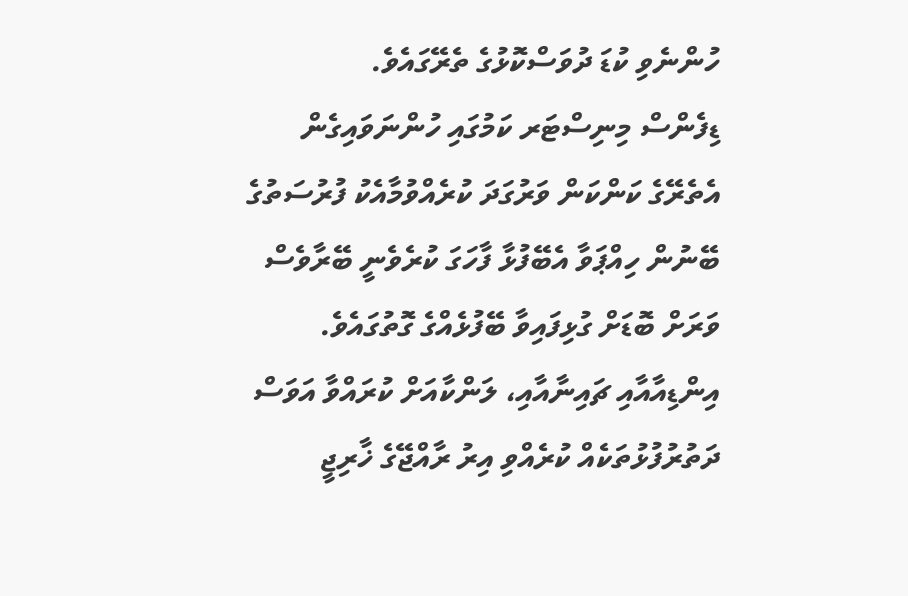ހުންނެވި ކުޑަ ދުވަސްކޮޅުގެ ތެރޭގައެވެ.
ޑިފެންސް މިނިސްޓަރ ކަމުގައި ހުންނަވައިގެން އެތެރޭގެ ކަންކަން ވަރުގަދަ ކުރެއްވުމާއެކު ފުރުސަތުގެ ބޭނުން ހިއްޕަވާ އެބޭފުޅާ ފާހަގަ ކުރެވެނީ ބޭރާވެސް ވަރަށް ބޮޑަށް ގުޅިފައިވާ ބޭފުޅެއްގެ ގޮތުގައެވެ. އިންޑިއާއާއި ޗައިނާއާއި، ލަންކާއަށް ކުރައްވާ އަވަސް ދަތުރުފުޅުތަކެއް ކުރެއްވި އިރު ރާއްޖޭގެ ޚާރިޖީ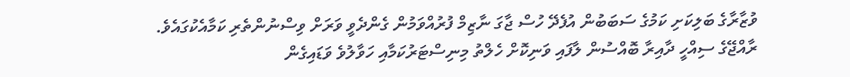ވުޒާރާގެ ބަލިކަށި ކަމުގެ ސަބަބުން އުފެދޭ ހުސް ޖާގަ ނާޒިމް ފުރުއްވަމުން ގެންދެވީ ވަރަށް ވިސްނުންތެރި ކަމާއެކުގައެވެ.
ރާއްޖޭގެ ސިއްހީ ދާއިރާ ބޮއްސުން ލާފައި ވަނިކޮށް ހެލްތު މިނިސްޓަރުކަމާއި ހަވާލުވެ ވަޑައިގެން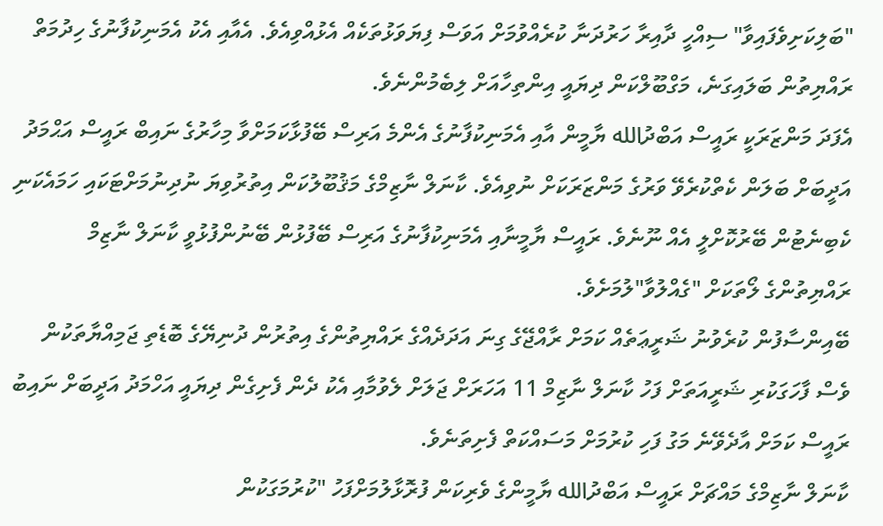"ބަލިކަށިވެފައިވާ" ސިއްހީ ދާއިރާ ހަރުދަނާ ކުރެއްވުމަށް އަވަސް ފިޔަވަޅުތަކެއް އެޅުއްވިއެވެ. އެއާއި އެކު އެމަނިކުފާނުގެ ހިދުމަތް ރައްޔިތުން ބަލައިގަނެ، މަގްބޫލްކަން ދިޔައީ އިންތިހާއަށް ލިބެމުންނެވެ.
އެފަދަ މަންޒަރަކީ ރައީސް އަބްދުالله ޔާމީން އާއި އެމަނިކުފާނުގެ އެންމެ އަރިސް ބޭފުޅާކަމަށްވާ މިހާރުގެ ނައިބް ރައީސް އަޙްމަދު އަދީބަށް ބަލަން ކެތްކުރެވޭ ވަރުގެ މަންޒަރަކަށް ނުވިއެވެ. ކާނަލް ނާޒިމްގެ މަޤުބޫލުކަން އިތުރުވިޔަ ނުދިނުމަށްޓަކައި ހަމައެކަނި ކެބިނެޓުން ބޭރުކޮށްލީ އެއް ނޫނެވެ. ރައީސް ޔާމީނާއި އެމަނިކުފާނުގެ އަރިސް ބޭފުޅުން ބޭނުންފުޅުވީ ކާނަލް ނާޒިމް ރައްޔިތުންގެ ލޯތަކަށް "ގެއްލުވާ"ލުމަށެވެ.
ބޭއިންސާފުން ކުރެވުނު ޝަރީޢަތެއް ކަމަށް ރާއްޖޭގެ ގިނަ އަދަދެއްގެ ރައްޔިތުންގެ އިތުރުން ދުނިޔޭގެ ބޮޑެތި ޖަމިއްޔާތަކުން ވެސް ފާހަގަކުރި ޝަރީއަތަށް ފަހު ކާނަލް ނާޒިމް 11 އަހަރަށް ޖަލަށް ލެވުމާއި އެކު ދެން ފެށިގެން ދިޔައީ އަހްމަދު އަދީބަށް ނައިބު ރައީސް ކަމަށް އާދެވޭނެ މަގު ފަހި ކުރުމަށް މަސައްކަތް ފެށިތަނެވެ.
ކާނަލް ނާޒިމްގެ މައްޗަށް ރައީސް އަބްދުالله ޔާމީންގެ ވެރިކަން ފުރޮޅާލުމަށްފަހު "ކުރުމަގަކުން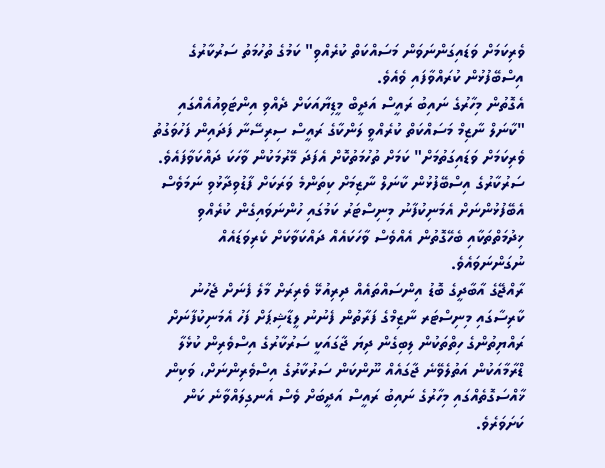ވެރިކަމަށް ވަޑައިގަންނަވަން މަސައްކަތް ކުރެއްވި" ކަމުގެ ތުހުމަތު ސަރުކާރުގެ އިސްބޭފުޅުން ކުރައްވާފައި ވެއެވެ.
އެގޮތުން މިހާރުގެ ނައިބު ރައީސް އަދީބް މީޑިޔާއަކަށް ދެއްވި އިންޓަވިއުއެއްގައި "ކާނަލް ނާޒިމް މަސައްކަތް ކުރެއްވީ ލަންކާގެ ރައީސް ސިރިސޭނާ ފަދައިން ފަހުވަގުތު ވެރިކަމަށް ވަޑައިގަތުމަށް" ކަމަށް ތުހުމަތުކޮށް އެފަދަ މޭރުމަކުން ވާހަކަ ދައްކަވާފައެވެ.
ސަރުކާރުގެ އިސްބޭފުޅުން ކާނަލް ނާޒިމަށް ކިތަންމެ ވަރަކަށް ފާޑުވިދާޅުވި ނަމަވެސް އެބޭފުޅުންނަށް އެމަނިކުފާނު މިނިސްޓަރު ކަމުގައި ހުންނަވައިގެން ކުރެއްވި ޚިދުމަތްތަކާއި ބެހޭގޮތުން އެއްވެސް ވާހަކައެއް ދައްކަވާކަށް ކެރިވަޑައެއް ނުގަންނަވައެވެ.
ރާއްޖޭގެ އާބާދީގެ ބޮޑު އިންސައްތައެއް ދިރިއުޅޭ ވެރިރަށް މާލެ ފެނަށް ޖެހުނު ކާރިސާގައި މިނިސްޓަރ ނާޒިމްގެ ފަރާތުން ފެނުނު ލީޑާޝިޕަށް ފަހު އެމަނިކުފާނަށް ރައްޔިތުންގެ ހިތްތަކުން ލިބިގެން ދިޔަ ޖާގައަކީ ސަރުކާރުގެ އިސްވެރިން ކުޅެލާ ޑްރާމާއަކުން އަތުލެވޭނެ ޖާގައެއް ނޫންކަން ސަރުކާރުގެ އިސްވެރިންނަށް، ވަކިން ޚާއްސަގޮތެއްގައި މިހާރުގެ ނައިބު ރައީސް އަދީބަށް ވެސް އެނގިލައްވާނެ ކަން ކަށަވަރެވެ.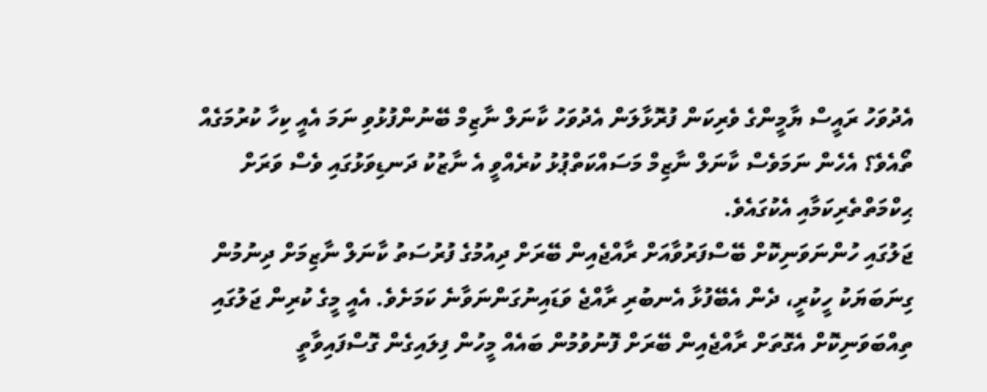އެދުވަހު ރައީސް ޔާމީންގެ ވެރިކަން ފުރޮޅާލަން އެދުވަހު ކާނަލް ނާޒިމް ބޭނުންފުޅުވި ނަމަ އެއީ ކިހާ ކުރުމަގެއް ތޯއެވެ؟ އެހެން ނަމަވެސް ކާނަލް ނާޒިމް މަސައްކަތްޕުޅު ކުރެއްވީ އެ ނާޒުކު ދަނޑިވަޅުގައި ވެސް ވަރަށް ޙިކްމަތްތެރިކަމާއި އެކުގައެވެ.
ޖަލުގައި ހުންނަވަނިކޮށް ބޭސްފަރުވާއަށް ރާއްޖެއިން ބޭރަށް ދިއުމުގެ ފުރުސަތު ކާނަލް ނާޒިމަށް ދިނުމުން ގިނަބަޔަކު ހީކުރީ، ދެން އެބޭފުޅާ އެނބުރި ރާއްޖެ ވަޑައިނުގަންނަވާނެ ކަމަށެވެ. އެއީ މީގެ ކުރިން ޖަލުގައި ތިއްބަވަނިކޮށް އެގޮތަށް ރާއްޖެއިން ބޭރަށް ފޮނުވުމުން ބައެއް މީހުން ފިލައިގެން ގޮސްފައިވާތީ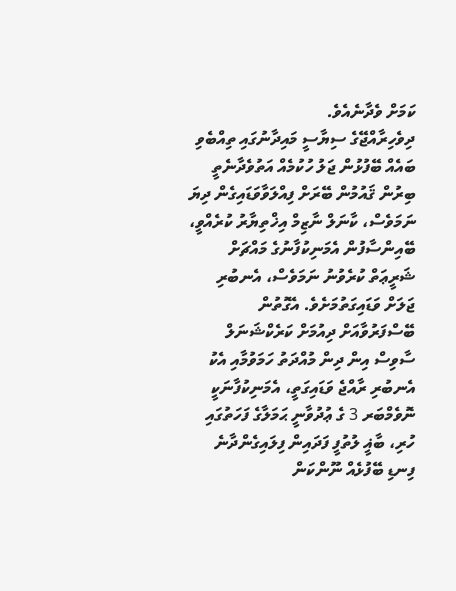ކަމަށް ވެދާނެއެވެ.
ދިވެހިރާއްޖޭގެ ސިޔާސީ މައިދާނުގައި ތިއްބެވި ބައެއް ބޭފުޅުން ޖަލު ހުކުމެއް އަތުވެދާނެތީ ބިރުން ޤައުމުން ބޭރަށް ފިއްލަވާވަޑައިގެން ދިޔަ ނަމަވެސް، ކާނަލް ނާޒިމް އިޚްތިޔާރު ކުރެއްވީ، ބޭއިންސާފުން އެމަނިކުފާނުގެ މައްޗަށް ޝަރީޢަތް ކުރެވުނު ނަމަވެސް، އެނބުރި ޖަލަށް ވަޑައިގަތުމަށެވެ. އެގޮތުން ބޭސްފަރުވާއަށް ދިއުމަށް ކަރެކްޝަނަލް ސާވިސް އިން ދިން މުއްދަތު ހަމަވުމާއި އެކު އެނބުރި ރާއްޖެ ވަޑައިގަތީ، އެމަނިކުފާނަކީ ނޮވެމްބަރ 3 ގެ ޢުދުވާނީ ޙަމަލާގެ ފަހަތުގައި ހުރި، ބާޣީ ލުތުފީ ފަދައިން ފިލައިގެންދާނެ ފިނޑި ބޭފުޅެއް ނޫންކަން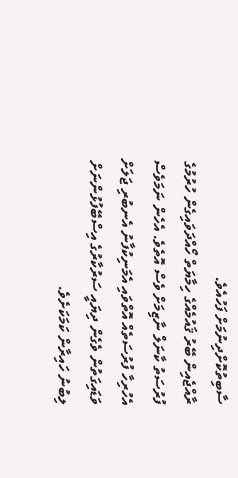ސާބިތުކޮށްދިނުމަށް ފަހުއެވެ.
ރާއްޖެއިން ބޭރު ޤައުމެއްގެ ހިމާޔަތް ހޯއްދަވައިގެން ހުރުމުގެ ފުރުސަތު ކާނަލް ނާޒިމަށް ވެސް އޮތެވެ. އެހެން ނަމަވެސް އެހުރިހާ ފުރުސަތެއް އޮތްވައި އެމަނިކުފާނު އެނބުރި ޖަލަށް ވަޑައިގަތުން ވެގެން ދިޔައީ ސަރުކާރުގެ އިސްބޭފުޅުންނަށް ލިބުނު ހައިރާން ކަމަކަށެވެ.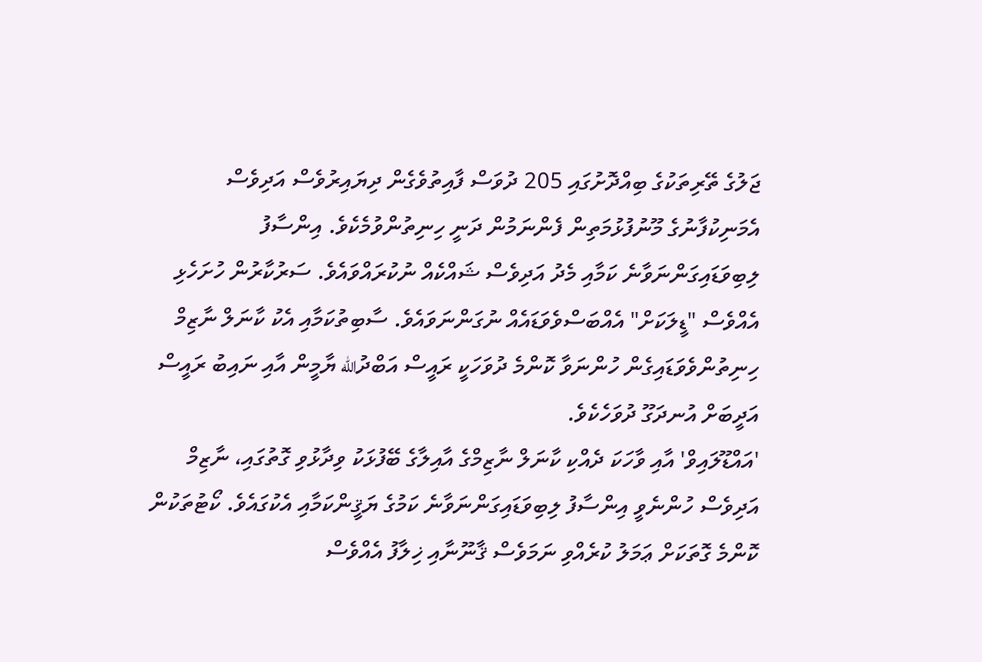ޖަލުގެ ތޭރިތަކުގެ ބިއްދޮށުގައި 205 ދުވަސް ފާއިތުވެގެން ދިޔައިރުވެސް އަދިވެސް އެމަނިކުފާނުގެ މޫނުފުޅުމަތިން ފެންނަމުން ދަނީ ހިނިތުންވުމެކެވެ. އިންސާފު ލިބިވަޑައިގަންނަވާނެ ކަމާއި މެދު އަދިވެސް ޝައްކެއް ނުކުރައްވައެވެ. ސަރުކާރުން ހުށަހެޅި އެއްވެސް "ޑީލަކަށް" އެއްބަސްވެވަޑައެއް ނުގަންނަވައެވެ. ސާބިތުކަމާއި އެކު ކާނަލް ނާޒިމް ހިނިތުންވެވަޑައިގެން ހުންނަވާ ކޮންމެ ދުވަހަކީ ރައީސް އަބްދުالله ޔާމީން އާއި ނައިބު ރައީސް އަދީބަށް އުނދަގޫ ދުވަހެކެވެ.
'އައްޑޫލައިވް' އާއި ވާހަކަ ދެއްކި ކާނަލް ނާޒިމްގެ އާއިލާގެ ބޭފުޅަކު ވިދާޅުވި ގޮތުގައި، ނާޒިމް އަދިވެސް ހުންނެވީ އިންސާފު ލިބިވަޑައިގަންނަވާނެ ކަމުގެ ޔަޤީންކަމާއި އެކުގައެވެ. ކޯޓުތަކުން ކޮންމެ ގޮތަކަށް ޢަމަލު ކުރެއްވި ނަމަވެސް ޤާނޫނާއި ޚިލާފު އެއްވެސް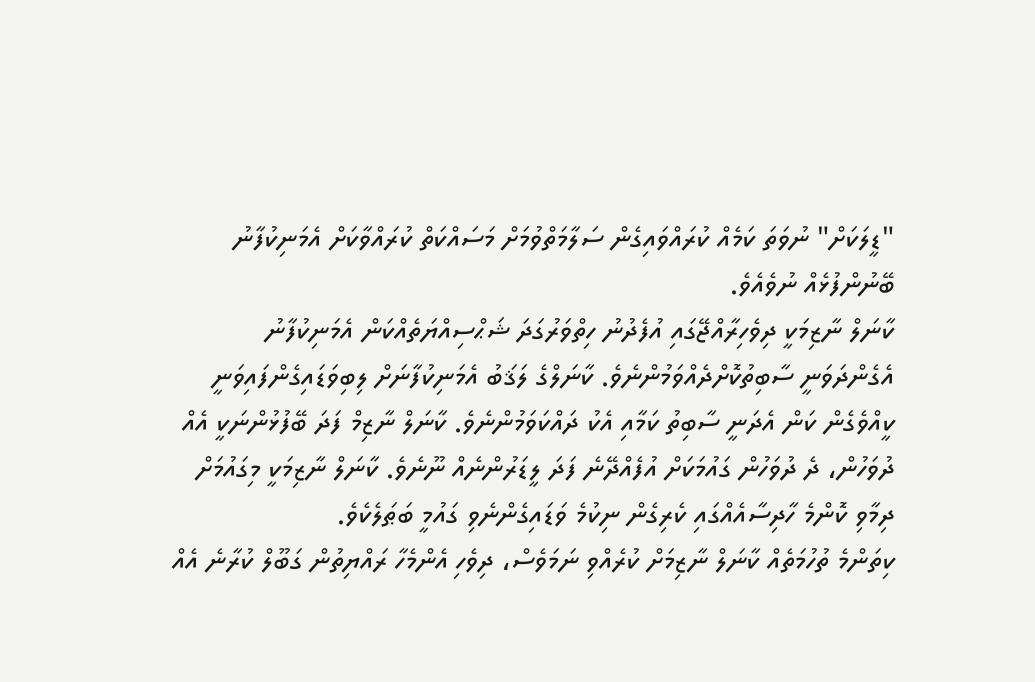"ޑީލަކަށް" ނުވަތަ ކަމެއް ކުރައްވައިގެން ސަލާމަތްވުމަށް މަސައްކަތް ކުރައްވާކަށް އެމަނިކުފާނު ބޭނުންފުޅެއް ނުވެއެވެ.
ކާނަލް ނާޒިމަކީ ދިވެހިރާއްޖޭގައި އުފެދުނު ހިތްވަރުގަދަ ޝަޙްސިއްޔަތެއްކަން އެމަނިކުފާނު އެގެންދަވަނީ ސާބިތުކޮށްދެއްވަމުންނެވެ. ކާނަލްގެ ލަޤަބު އެމަނިކުފާނަށް ލިބިވަޑައިގެންފައިވަނީ ކީއްވެގެން ކަން އެދަނީ ސާބިތު ކަމާއި އެކު ދައްކަވަމުންނެވެ. ކާނަލް ނާޒިމް ފަދަ ބޭފުޅުންނަކީ އެއް ދުވަހުން، ދެ ދުވަހުން ގައުމަކަށް އުފެއްދޭނެ ފަދަ ލީޑަރުންނެއް ނޫނެވެ. ކާނަލް ނާޒިމަކީ މިގައުމަށް ދިމާވި ކޮންމެ ހާދިސާއެއްގައި ކެރިގެން ނިކުމެ ވަޑައިގެންނެވި ގައުމީ ބަޠަލެކެވެ.
ކިތަންމެ ތުހުމަތެއް ކާނަލް ނާޒިމަށް ކުރެއްވި ނަމަވެސް، ދިވެހި އެންމެހާ ރައްޔިތުން ގަބޫލް ކުރާނެ އެއް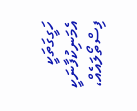ހަގީގަތަކީ އެމަނިކުފާނަކީ ފިސްތޯލައެއް،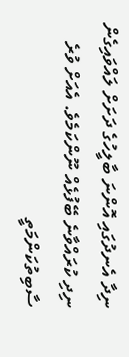ނިދާ އެނދުގައި އޮންނަ ބާލީހުގެ ދަށަށް ލައްވައިގެން ނިދި ކުރައްވާނެ ބޭފުޅެއް ނޫންކަމެވެ. އެއަށް ވުރެ ސާބިތުކަންމަތީ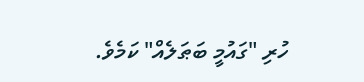ހުރި "ގައުމީ ބަޠަލެއް" ކަމެވެ.